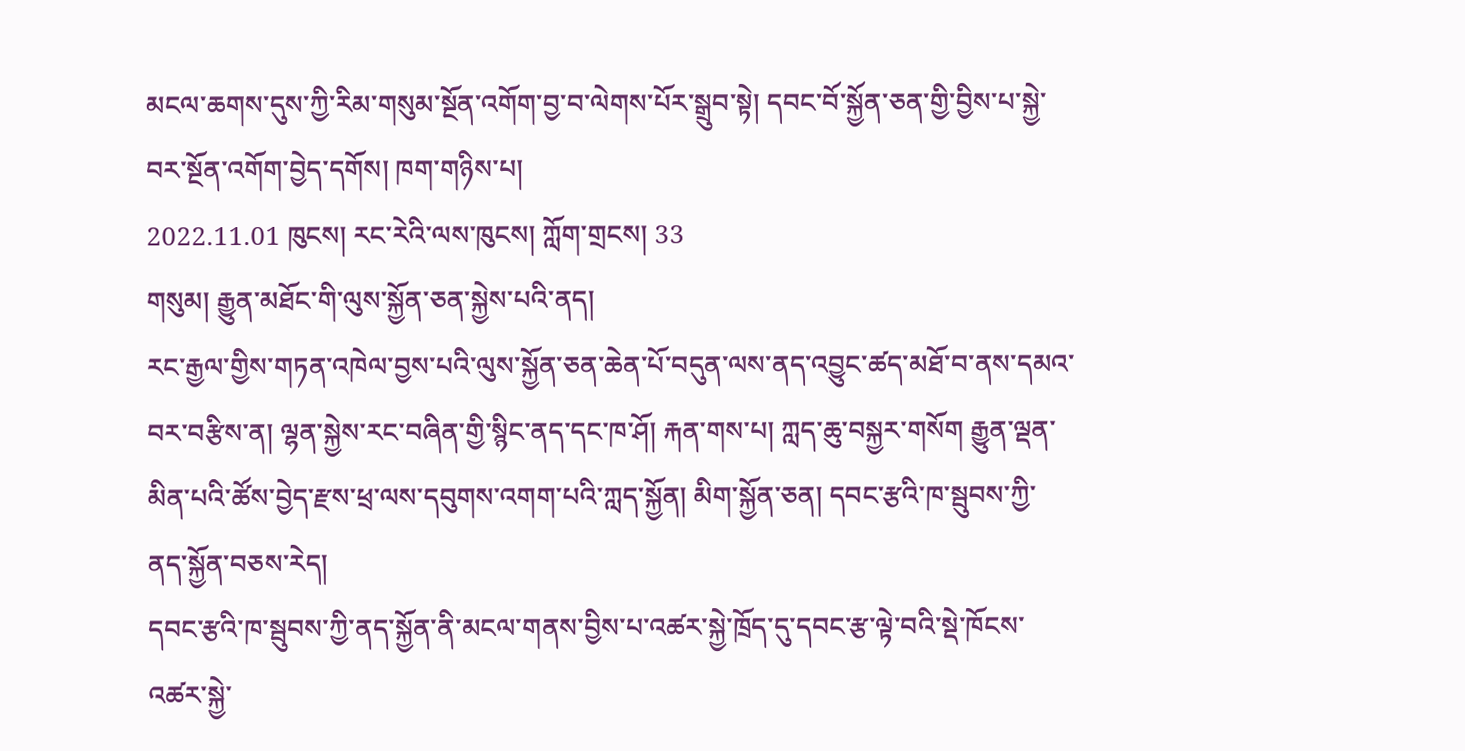མངལ་ཆགས་དུས་ཀྱི་རིམ་གསུམ་སྔོན་འགོག་བྱ་བ་ལེགས་པོར་སྒྲུབ་སྟེ། དབང་བོ་སྐྱོན་ཅན་གྱི་བྱིས་པ་སྐྱེ་བར་སྔོན་འགོག་བྱེད་དགོས། ཁག་གཉིས་པ།
2022.11.01 ཁུངས། རང་རེའི་ལས་ཁུངས། ཀློག་གྲངས། 33
གསུམ། རྒྱུན་མཐོང་གི་ལུས་སྐྱོན་ཅན་སྐྱེས་པའི་ནད།
རང་རྒྱལ་གྱིས་གཏན་འཁེལ་བྱས་པའི་ལུས་སྐྱོན་ཅན་ཆེན་པོ་བདུན་ལས་ནད་འབྱུང་ཚད་མཐོ་བ་ནས་དམའ་བར་བརྩིས་ན། ལྷན་སྐྱེས་རང་བཞིན་གྱི་སྙིང་ནད་དང་ཁ་ཤོ། རྐན་གས་པ། ཀླད་ཆུ་བསྐྱར་གསོག རྒྱུན་ལྡན་མིན་པའི་ཚོས་བྱེད་རྫས་ཕྲ་ལས་དབུགས་འགག་པའི་ཀླད་སྐྱོན། མིག་སྐྱོན་ཅན། དབང་རྩའི་ཁ་སྦུབས་ཀྱི་ནད་སྐྱོན་བཅས་རེད།
དབང་རྩའི་ཁ་སྦུབས་ཀྱི་ནད་སྐྱོན་ནི་མངལ་གནས་བྱིས་པ་འཚར་སྐྱེ་ཁྲོད་དུ་དབང་རྩ་ལྟེ་བའི་སྡེ་ཁོངས་འཚར་སྐྱེ་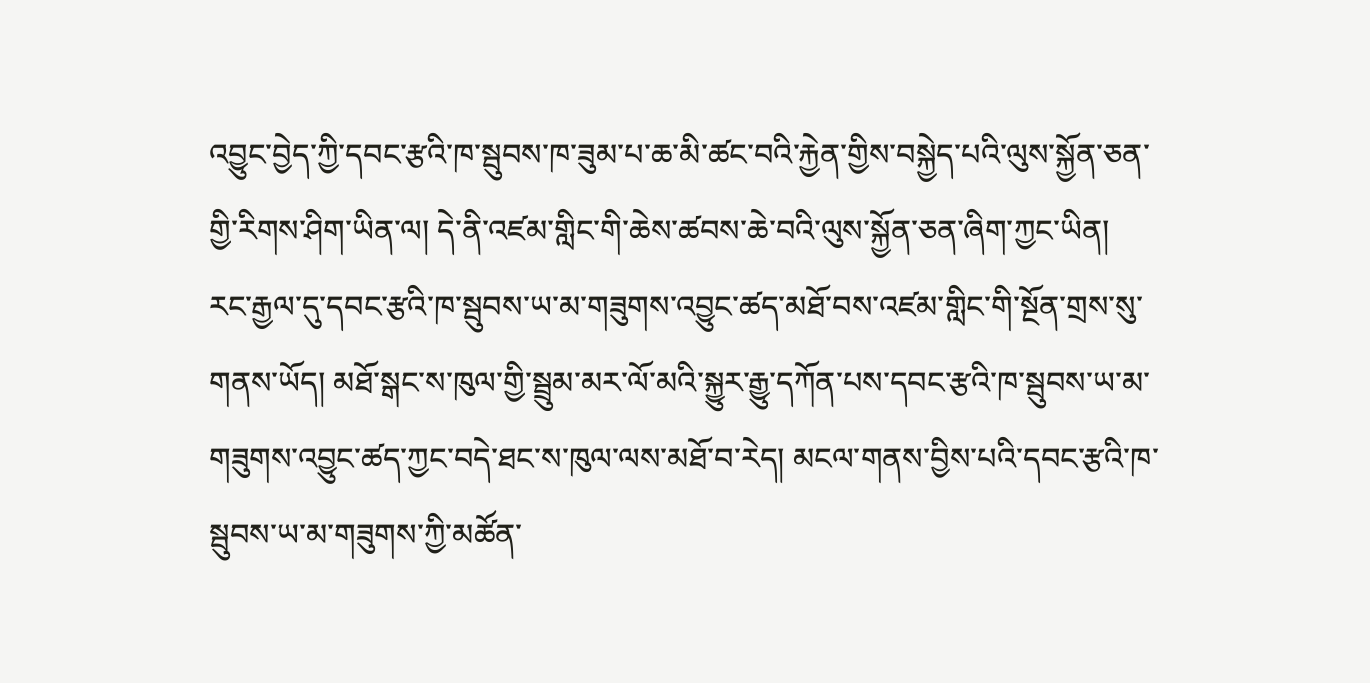འབྱུང་བྱེད་ཀྱི་དབང་རྩའི་ཁ་སྦུབས་ཁ་ཟུམ་པ་ཆ་མི་ཚང་བའི་རྐྱེན་གྱིས་བསྐྱེད་པའི་ལུས་སྐྱོན་ཅན་གྱི་རིགས་ཤིག་ཡིན་ལ། དེ་ནི་འཛམ་གླིང་གི་ཆེས་ཚབས་ཆེ་བའི་ལུས་སྐྱོན་ཅན་ཞིག་ཀྱང་ཡིན། རང་རྒྱལ་དུ་དབང་རྩའི་ཁ་སྦུབས་ཡ་མ་གཟུགས་འབྱུང་ཚད་མཐོ་བས་འཛམ་གླིང་གི་སྔོན་གྲས་སུ་གནས་ཡོད། མཐོ་སྒང་ས་ཁུལ་གྱི་སྦྲུམ་མར་ལོ་མའི་སྐྱུར་རྒྱུ་དཀོན་པས་དབང་རྩའི་ཁ་སྦུབས་ཡ་མ་གཟུགས་འབྱུང་ཚད་ཀྱང་བདེ་ཐང་ས་ཁུལ་ལས་མཐོ་བ་རེད། མངལ་གནས་བྱིས་པའི་དབང་རྩའི་ཁ་སྦུབས་ཡ་མ་གཟུགས་ཀྱི་མཚོན་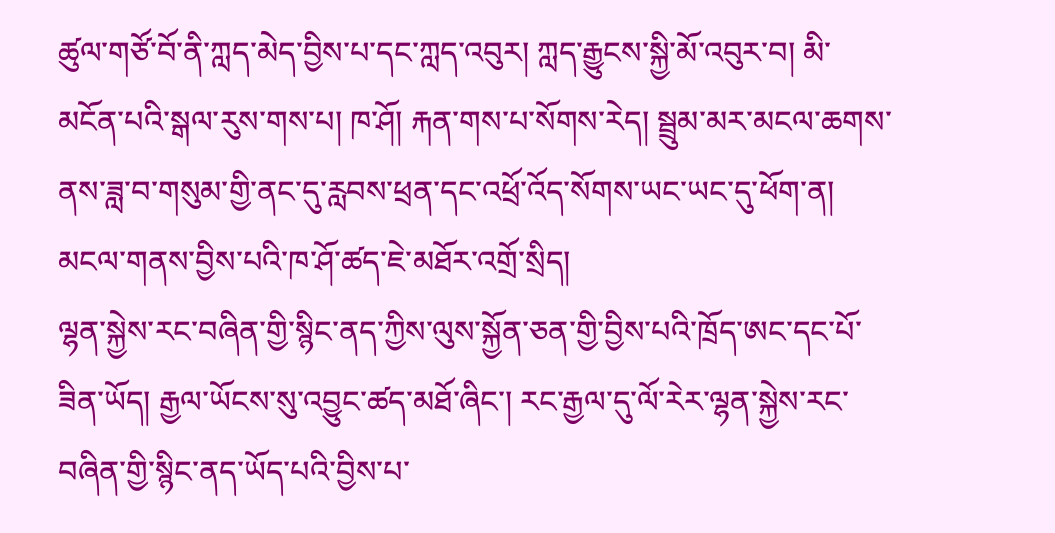ཚུལ་གཙོ་བོ་ནི་ཀླད་མེད་བྱིས་པ་དང་ཀླད་འབུར། ཀླད་རྒྱུངས་སྐྱི་མོ་འབུར་བ། མི་མངོན་པའི་སྒལ་རུས་གས་པ། ཁ་ཤོ། རྐན་གས་པ་སོགས་རེད། སྦྲུམ་མར་མངལ་ཆགས་ནས་ཟླ་བ་གསུམ་གྱི་ནང་དུ་རླབས་ཕྲན་དང་འཕྲོ་འོད་སོགས་ཡང་ཡང་དུ་ཕོག་ན། མངལ་གནས་བྱིས་པའི་ཁ་ཤོ་ཚད་ཇེ་མཐོར་འགྲོ་སྲིད།
ལྷན་སྐྱེས་རང་བཞིན་གྱི་སྙིང་ནད་ཀྱིས་ལུས་སྐྱོན་ཅན་གྱི་བྱིས་པའི་ཁྲོད་ཨང་དང་པོ་ཟིན་ཡོད། རྒྱལ་ཡོངས་སུ་འབྱུང་ཚད་མཐོ་ཞིང་། རང་རྒྱལ་དུ་ལོ་རེར་ལྷན་སྐྱེས་རང་བཞིན་གྱི་སྙིང་ནད་ཡོད་པའི་བྱིས་པ་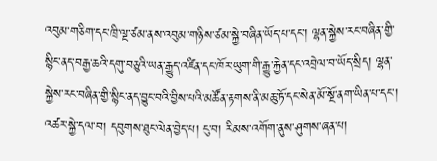འབུམ་གཅིག་དང་ཁྲི་ལྔ་ཙམ་ནས་འབུམ་གཉིས་ཙམ་སྐྱེ་བཞིན་ཡོད་པ་དང་། ལྷན་སྐྱེས་རང་བཞིན་གྱི་སྙིང་ནད་བརྒྱ་ཆའི་དགུ་བཅུའི་ཡན་རྒྱུད་འཛིན་དང་ཁོར་ཡུག་གི་རྒྱུ་རྐྱེན་དང་འབྲེལ་བ་ཡོད་སྲིད། ལྷན་སྐྱེས་རང་བཞིན་གྱི་སྙིང་ནད་བྱུང་བའི་བྱིས་པའི་མཚོན་རྟགས་ནི་མཆུ་ཏོ་དང་སེན་མོ་སྔོ་ནག་ཡིན་པ་དང་། འཚར་སྐྱེ་དལ་བ། དབུགས་ཐུང་ལེན་བྱེད་པ། ངུ་བ། རིམས་འགོག་ནུས་ཤུགས་ཞན་པ།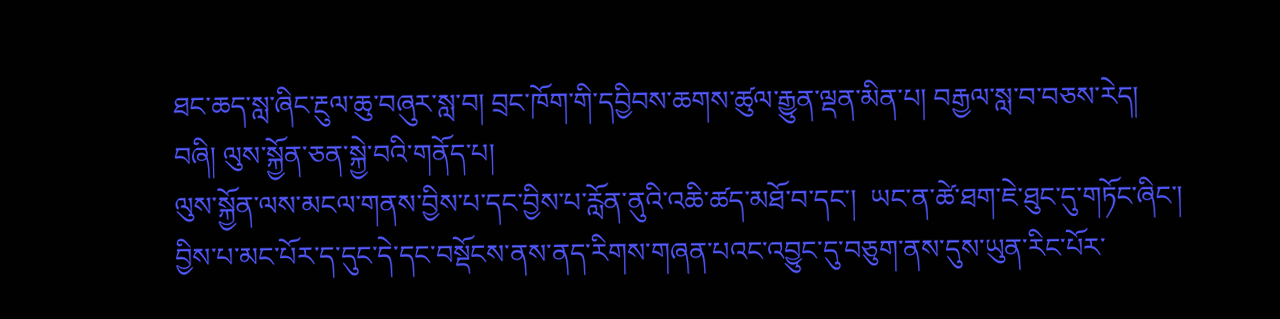ཐང་ཆད་སླ་ཞིང་རྔུལ་ཆུ་བཞུར་སླ་བ། བྲང་ཁོག་གི་དབྱིབས་ཆགས་ཚུལ་རྒྱུན་ལྡན་མིན་པ། བརྒྱལ་སླ་བ་བཅས་རེད།
བཞི། ལུས་སྐྱོན་ཅན་སྐྱེ་བའི་གནོད་པ།
ལུས་སྐྱོན་ལས་མངལ་གནས་བྱིས་པ་དང་བྱིས་པ་རློན་ནུའི་འཆི་ཚད་མཐོ་བ་དང་།  ཡང་ན་ཚེ་ཐག་ཇེ་ཐུང་དུ་གཏོང་ཞིང་། བྱིས་པ་མང་པོར་ད་དུང་དེ་དང་བསྡོངས་ནས་ནད་རིགས་གཞན་པའང་འབྱུང་དུ་བཅུག་ནས་དུས་ཡུན་རིང་པོར་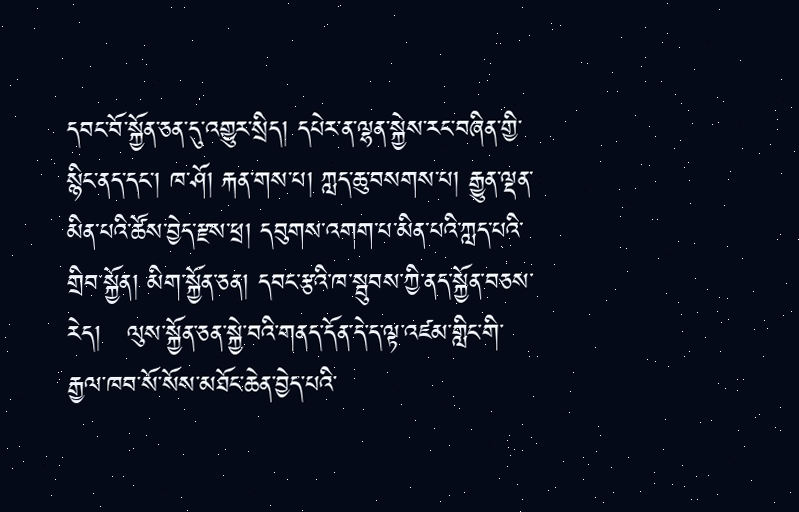དབང་བོ་སྐྱོན་ཅན་དུ་འགྱུར་སྲིད། དཔེར་ན་ལྷན་སྐྱེས་རང་བཞིན་གྱི་སྙིང་ནད་དང་། ཁ་ཤོ། རྐན་གས་པ། ཀླད་ཆུ་བསགས་པ། རྒྱུན་ལྡན་མིན་པའི་ཚོས་བྱེད་རྫས་ཕྲ། དབུགས་འགག་པ་མིན་པའི་ཀླད་པའི་གྲིབ་སྐྱོན། མིག་སྐྱོན་ཅན། དབང་རྩའི་ཁ་སྦུབས་ཀྱི་ནད་སྐྱོན་བཅས་རེད།   ལུས་སྐྱོན་ཅན་སྐྱེ་བའི་གནད་དོན་དེ་ད་ལྟ་འཛམ་གླིང་གི་རྒྱལ་ཁབ་སོ་སོས་མཐོང་ཆེན་བྱེད་པའི་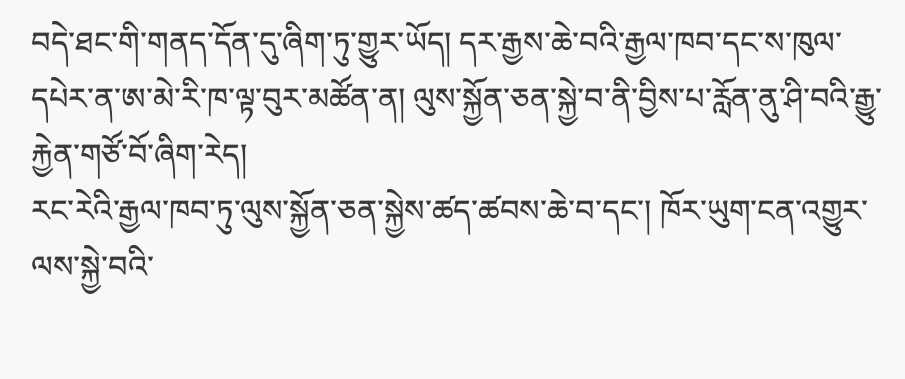བདེ་ཐང་གི་གནད་དོན་དུ་ཞིག་ཏུ་གྱུར་ཡོད། དར་རྒྱས་ཆེ་བའི་རྒྱལ་ཁབ་དང་ས་ཁུལ་དཔེར་ན་ཨ་མེ་རི་ཁ་ལྟ་བུར་མཚོན་ན། ལུས་སྐྱོན་ཅན་སྐྱེ་བ་ནི་བྱིས་པ་རློན་ནུ་ཤི་བའི་རྒྱུ་རྐྱེན་གཙོ་བོ་ཞིག་རེད།
རང་རེའི་རྒྱལ་ཁབ་ཏུ་ལུས་སྐྱོན་ཅན་སྐྱེས་ཚད་ཚབས་ཆེ་བ་དང་། ཁོར་ཡུག་ངན་འགྱུར་ལས་སྐྱེ་བའི་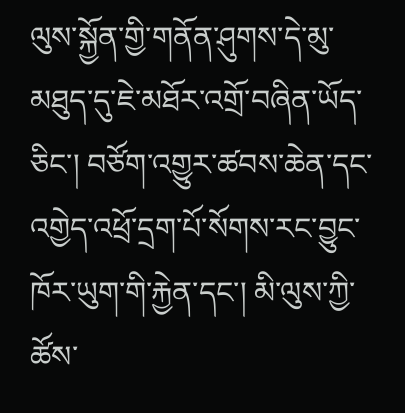ལུས་སྐྱོན་གྱི་གནོན་ཤུགས་དེ་མུ་མཐུད་དུ་ཇེ་མཐོར་འགྲོ་བཞིན་ཡོད་ཅིང་། བཙོག་འགྱུར་ཚབས་ཆེན་དང་འགྱེད་འཕྲོ་དྲག་པོ་སོགས་རང་བྱུང་ཁོར་ཡུག་གི་རྐྱེན་དང་། མི་ལུས་ཀྱི་ཚོས་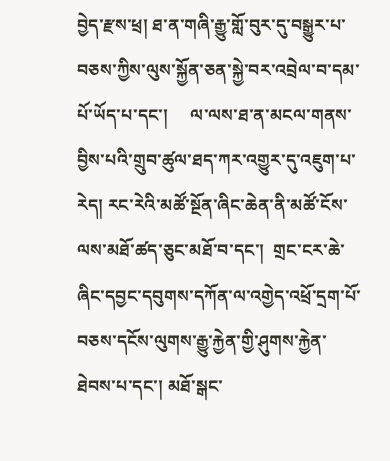བྱེད་རྫས་ཕྲ། ཐ་ན་གཞི་རྒྱུ་གློ་བུར་དུ་བསྒྱུར་པ་བཅས་ཀྱིས་ལུས་སྐྱོན་ཅན་སྐྱེ་བར་འབྲེལ་བ་དམ་པོ་ཡོད་པ་དང་།     ལ་ལས་ཐ་ན་མངལ་གནས་བྱིས་པའི་གྲུབ་ཚུལ་ཐད་ཀར་འགྱུར་དུ་འཇུག་པ་རེད། རང་རེའི་མཚོ་སྔོན་ཞིང་ཆེན་ནི་མཚོ་ངོས་ལས་མཐོ་ཚད་ཅུང་མཐོ་བ་དང་།  གྲང་ངར་ཆེ་ཞིང་དབྱང་དབུགས་དཀོན་ལ་འགྱེད་འཕྲོ་དྲག་པོ་བཅས་དངོས་ལུགས་རྒྱུ་རྐྱེན་གྱི་ཤུགས་རྐྱེན་ཐེབས་པ་དང་། མཐོ་སྒང་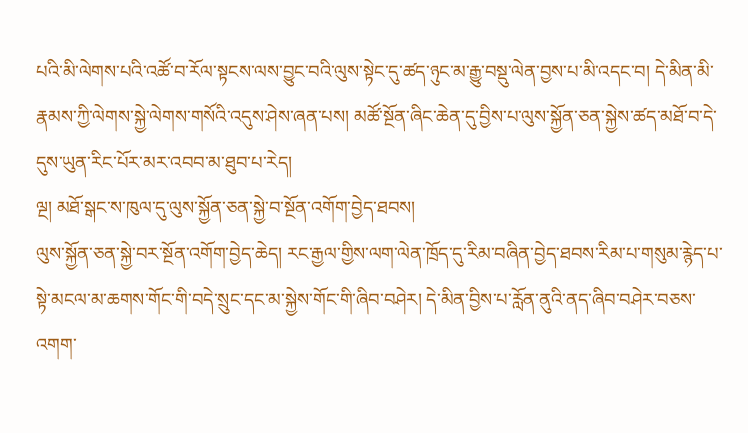པའི་མི་ལེགས་པའི་འཚོ་བ་རོལ་སྟངས་ལས་བྱུང་བའི་ལུས་སྟེང་དུ་ཚད་ཉུང་མ་རྒྱུ་བསྡུ་ལེན་བྱས་པ་མི་འདང་བ། དེ་མིན་མི་རྣམས་ཀྱི་ལེགས་སྐྱེ་ལེགས་གསོའི་འདུས་ཤེས་ཞན་པས། མཚོ་སྔོན་ཞིང་ཆེན་དུ་བྱིས་པ་ལུས་སྐྱོན་ཅན་སྐྱེས་ཚད་མཐོ་བ་དེ་དུས་ཡུན་རིང་པོར་མར་འབབ་མ་ཐུབ་པ་རེད།
ལྔ། མཐོ་སྒང་ས་ཁུལ་དུ་ལུས་སྐྱོན་ཅན་སྐྱེ་བ་སྔོན་འགོག་བྱེད་ཐབས།
ལུས་སྐྱོན་ཅན་སྐྱེ་བར་སྔོན་འགོག་བྱེད་ཆེད། རང་རྒྱལ་གྱིས་ལག་ལེན་ཁྲོད་དུ་རིམ་བཞིན་བྱེད་ཐབས་རིམ་པ་གསུམ་རྙེད་པ་སྟེ་མངལ་མ་ཆགས་གོང་གི་བདེ་སྲུང་དང་མ་སྐྱེས་གོང་གི་ཞིབ་བཤེར། དེ་མིན་བྱིས་པ་རློན་ནུའི་ནད་ཞིབ་བཤེར་བཅས་འགག་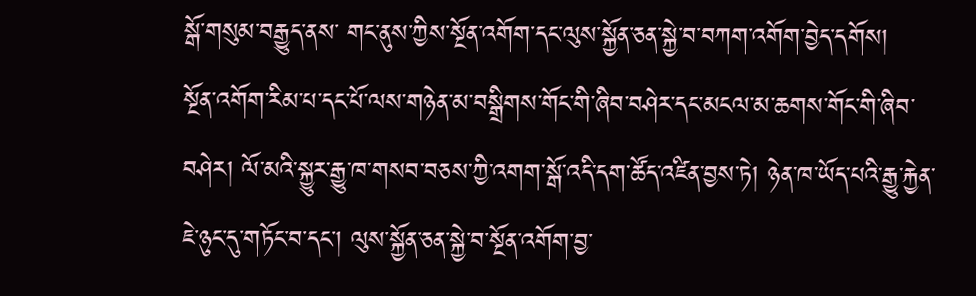སྒོ་གསུམ་བརྒྱུད་ནས་ གང་ནུས་ཀྱིས་སྔོན་འགོག་དང་ལུས་སྐྱོན་ཅན་སྐྱེ་བ་བཀག་འགོག་བྱེད་དགོས།
སྔོན་འགོག་རིམ་པ་དང་པོ་ལས་གཉེན་མ་བསྒྲིགས་གོང་གི་ཞིབ་བཤེར་དང་མངལ་མ་ཆགས་གོང་གི་ཞིབ་བཤེར། ལོ་མའི་སྐྱུར་རྒྱུ་ཁ་གསབ་བཅས་ཀྱི་འགག་སྒོ་འདི་དག་ཚོད་འཛིན་བྱས་ཏེ། ཉེན་ཁ་ཡོད་པའི་རྒྱུ་རྐྱེན་ཇེ་ཉུང་དུ་གཏོང་བ་དང་། ལུས་སྐྱོན་ཅན་སྐྱེ་བ་སྔོན་འགོག་བྱ་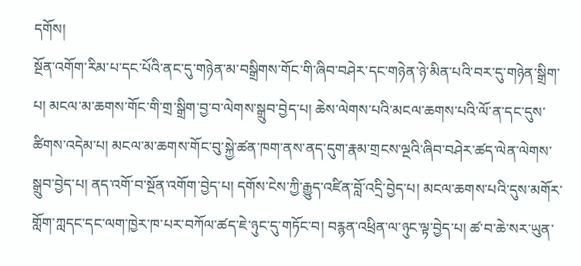དགོས།
སྔོན་འགོག་རིམ་པ་དང་པོའི་ནང་དུ་གཉེན་མ་བསྒྲིགས་གོང་གི་ཞིབ་བཤེར་དང་གཉེན་ཉེ་མིན་པའི་བར་དུ་གཉེན་སྒྲིག་པ། མངལ་མ་ཆགས་གོང་གི་གྲ་སྒྲིག་བྱ་བ་ལེགས་སྒྲུབ་བྱེད་པ། ཆེས་ལེགས་པའི་མངལ་ཆགས་པའི་ལོ་ན་དང་དུས་ཚིགས་འདེམ་པ། མངལ་མ་ཆགས་གོང་བུ་སྐྱེ་ཚན་ཁག་ནས་ནད་དུག་རྣམ་གྲངས་ལྔའི་ཞིབ་བཤེར་ཚད་ལེན་ལེགས་སྒྲུབ་བྱེད་པ། ནད་འགོ་བ་སྔོན་འགོག་བྱེད་པ། དགོས་ངེས་ཀྱི་རྒྱུད་འཛིན་བློ་འདྲི་བྱེད་པ། མངལ་ཆགས་པའི་དུས་མགོར་གློག་ཀླདང་དང་ལག་ཁྱེར་ཁ་པར་བཀོལ་ཚད་ཇེ་ཉུང་དུ་གཏོང་བ། བརྙན་འཕྲིན་ལ་ཉུང་ལྟ་བྱེད་པ། ཚ་བ་ཆེ་སར་ཡུན་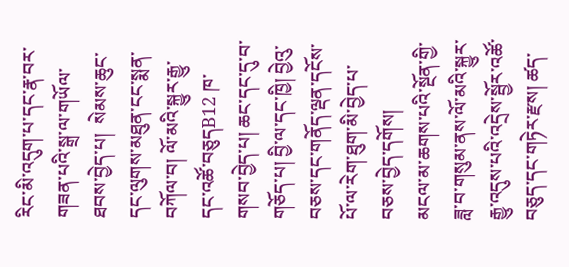རིང་མི་འདུག་པ་དང་རྣ་བར་གཟན་པའི་སྒྲ་ལ་གཡོལ་ཐབས་བྱེད་པ།  སེམས་ཆུང་དང་ལུགས་མཐུན་ངང་སྨན་བཀོལ་བ། ལོ་མའི་སྐྱུར་རྒྱུ་དང་འཚོ་བཅུདB12 ཁ་གསབ་བྱེད་པ། ཆང་དང་དུ་བ་གཅོད་པ། བྱི་ལ་དང་ཁྱི། བྱེའུ་བཅས་དང་གནོད་ལྡན་དངོས་པོ་ལ་རེག་ཐུག་མི་བྱེད་པ་བཅས་བྱེད་དགོས།
མངལ་མ་ཆགས་པའི་སྔོན་གྱི་ཟླ་བ་གསུམ་ནས་ལོ་མའི་སྐྱུར་རྒྱུ་འདུས་པའི་འདྲེས་སྦྱོར་འཚོ་བཅུད་དང་གཏེར་རྫས། ཚད་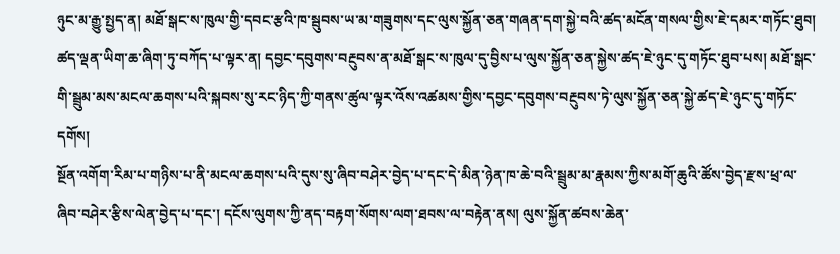ཉུང་མ་རྒྱུ་སྤྱད་ན། མཐོ་སྒང་ས་ཁུལ་གྱི་དབང་རྩའི་ཁ་སྦུབས་ཡ་མ་གཟུགས་དང་ལུས་སྐྱོན་ཅན་གཞན་དག་སྐྱེ་བའི་ཚད་མངོན་གསལ་གྱིས་ཇེ་དམར་གཏོང་ཐུབ། ཚད་ལྡན་ཡིག་ཆ་ཞིག་ཏུ་བཀོད་པ་ལྟར་ན། དབྱང་དབུགས་བརྔུབས་ན་མཐོ་སྒང་ས་ཁུལ་དུ་བྱིས་པ་ལུས་སྐྱོན་ཅན་སྐྱེས་ཚད་ཇེ་ཉུང་དུ་གཏོང་ཐུབ་པས། མཐོ་སྒང་གི་སྦྲུམ་མས་མངལ་ཆགས་པའི་སྐབས་སུ་རང་ཉིད་ཀྱི་གནས་ཚུལ་ལྟར་འོས་འཚམས་གྱིས་དབྱང་དབུགས་བརྔུབས་ཏེ་ལུས་སྐྱོན་ཅན་སྐྱེ་ཚད་ཇེ་ཉུང་དུ་གཏོང་དགོས།
སྔོན་འགོག་རིམ་པ་གཉིས་པ་ནི་མངལ་ཆགས་པའི་དུས་སུ་ཞིབ་བཤེར་བྱེད་པ་དང་དེ་མིན་ཉེན་ཁ་ཆེ་བའི་སྦྲུམ་མ་རྣམས་ཀྱིས་མགོ་ཆུའི་ཚོས་བྱེད་རྫས་ཕྲ་ལ་ཞིབ་བཤེར་རྩིས་ལེན་བྱེད་པ་དང་། དངོས་ལུགས་ཀྱི་ནད་བརྟག་སོགས་ལག་ཐབས་ལ་བརྟེན་ནས། ལུས་སྐྱོན་ཚབས་ཆེན་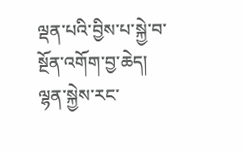ལྡན་པའི་བྱིས་པ་སྐྱེ་བ་སྔོན་འགོག་བྱ་ཆེད། ལྷན་སྐྱེས་རང་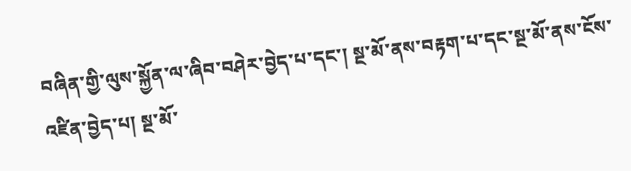བཞིན་གྱི་ལུས་སྐྱོན་ལ་ཞིབ་བཤེར་བྱེད་པ་དང་། སྔ་མོ་ནས་བརྟག་པ་དང་སྔ་མོ་ནས་ངོས་འཛིན་བྱེད་པ། སྔ་མོ་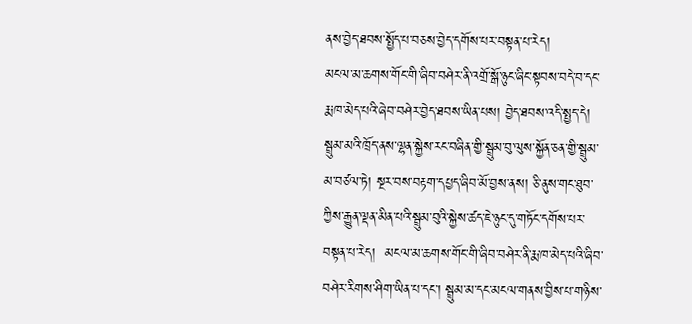ནས་བྱེད་ཐབས་སྤྱོད་པ་བཅས་བྱེད་དགོས་པར་བསྟན་པ་རེད།
མངལ་མ་ཆགས་གོང་གི་ཞིབ་བཤེར་ནི་འགྲོ་སྒོ་ཉུང་ཞིང་སྟབས་བདེ་བ་དང་རྨ་ཁ་མེད་པའི་ཞེབ་བཤེར་བྱེད་ཐབས་ཡིན་པས། བྱེད་ཐབས་འདི་སྤྱད་དེ། སྦྲུམ་མའི་ཁྲོད་ནས་ལྷན་སྐྱེས་རང་བཞིན་གྱི་སྦྲུམ་བུ་ལུས་སྐྱོན་ཅན་གྱི་སྦྲུམ་མ་བཙལ་ཏེ། སྔར་བས་བརྟག་དཔྱད་ཞིབ་མོ་བྱས་ནས། ཅི་ནུས་གང་ཐུབ་ཀྱིས་རྒྱུན་ལྡན་མིན་པའི་སྦྲུམ་བུའི་སྐྱེས་ཚད་ཇེ་ཉུང་དུ་གཏོང་དགོས་པར་བསྟན་པ་རེད།  མངལ་མ་ཆགས་གོང་གི་ཞིབ་བཤེར་ནི་རྨ་ཁ་མེད་པའི་ཞིབ་བཤེར་རིགས་ཤིག་ཡིན་པ་དང་། སྦྲུམ་མ་དང་མངལ་གནས་བྱིས་པ་གཉིས་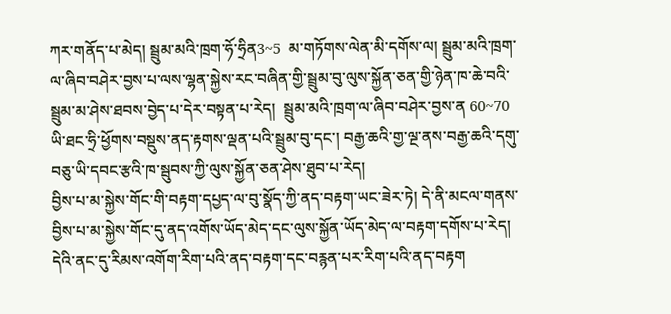ཀར་གནོད་པ་མེད། སྦྲུམ་མའི་ཁྲག་ཧོ་ཧྲིན3~5  མ་གཏོགས་ལེན་མི་དགོས་ལ། སྦྲུམ་མའི་ཁྲག་ལ་ཞིབ་བཤེར་བྱས་པ་ལས་ལྷན་སྐྱེས་རང་བཞིན་གྱི་སྦྲུམ་བུ་ལུས་སྐྱོན་ཅན་གྱི་ཉེན་ཁ་ཆེ་བའི་སྦྲུམ་མ་ཤེས་ཐབས་བྱེད་པ་དེར་བསྟན་པ་རེད།  སྦྲུམ་མའི་ཁྲག་ལ་ཞིབ་བཤེར་བྱས་ན 60~70 ཡི་ཐང་ཧྲི་ཕྱོགས་བསྡུས་ནད་རྟགས་ལྡན་པའི་སྦྲུམ་བུ་དང་། བརྒྱ་ཆའི་གྱ་ལྔ་ནས་བརྒྱ་ཆའི་དགུ་བཅུ་ཡི་དབང་རྩའི་ཁ་སྦུབས་ཀྱི་ལུས་སྐྱོན་ཅན་ཤེས་ཐུབ་པ་རེད།
བྱིས་པ་མ་སྐྱེས་གོང་གི་བརྟག་དཔྱད་ལ་བུ་སྣོད་ཀྱི་ནད་བརྟག་ཡང་ཟེར་ཏེ། དེ་ནི་མངལ་གནས་བྱིས་པ་མ་སྐྱེས་གོང་དུ་ནད་འགོས་ཡོད་མེད་དང་ལུས་སྐྱོན་ཡོད་མེད་ལ་བརྟག་དགོས་པ་རེད། དེའི་ནང་དུ་རིམས་འགོག་རིག་པའི་ནད་བརྟག་དང་བརྙན་པར་རིག་པའི་ནད་བརྟག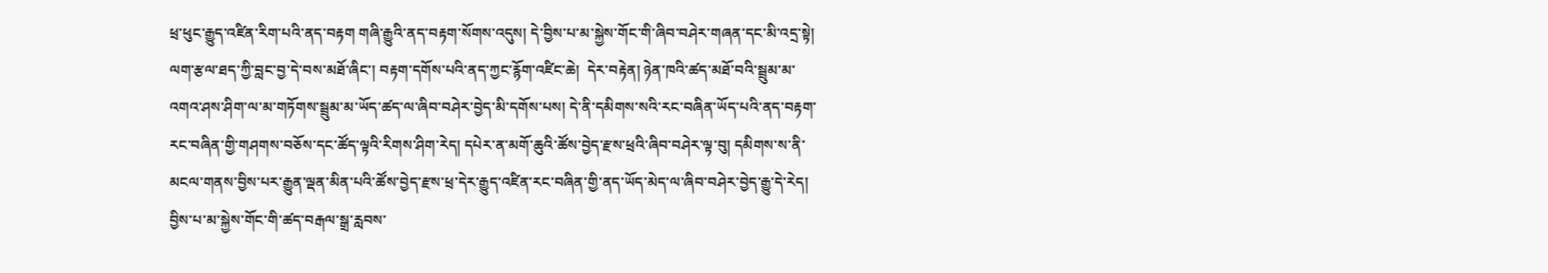ཕྲ་ཕུང་རྒྱུད་འཛིན་རིག་པའི་ནད་བརྟག གཞི་རྒྱུའི་ནད་བརྟག་སོགས་འདུས། དེ་བྱིས་པ་མ་སྐྱེས་གོང་གི་ཞིབ་བཤེར་གཞན་དང་མི་འདྲ་སྟེ། ལག་རྩལ་ཐད་ཀྱི་བླང་བྱ་དེ་བས་མཐོ་ཞིང་། བརྟག་དགོས་པའི་ནད་ཀྱང་རྙོག་འཛིང་ཆེ།  དེར་བརྟེན། ཉེན་ཁའི་ཚད་མཐོ་བའི་སྦྲུམ་མ་འགའ་ཤས་ཤིག་ལ་མ་གཏོགས་སྦྲུམ་མ་ཡོད་ཚད་ལ་ཞིབ་བཤེར་བྱེད་མི་དགོས་པས། དེ་ནི་དམིགས་སའི་རང་བཞིན་ཡོད་པའི་ནད་བརྟག་རང་བཞིན་གྱི་གཤགས་བཅོས་དང་ཚོད་ལྟའི་རིགས་ཤིག་རེད། དཔེར་ན་མགོ་ཆུའི་ཚོས་བྱེད་རྫས་ཕྲའི་ཞིབ་བཤེར་ལྟ་བུ། དམིགས་ས་ནི་མངལ་གནས་བྱིས་པར་རྒྱུན་ལྡན་མིན་པའི་ཚོས་བྱེད་རྫས་ཕྲ་དེར་རྒྱུད་འཛིན་རང་བཞིན་གྱི་ནད་ཡོད་མེད་ལ་ཞིབ་བཤེར་བྱེད་རྒྱུ་དེ་རེད།    བྱིས་པ་མ་སྐྱེས་གོང་གི་ཚད་བརྒལ་སྒྲ་རླབས་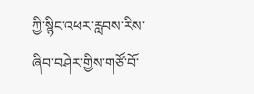ཀྱི་སྙིང་འཕར་རླབས་རིས་ཞིབ་བཤེར་གྱིས་གཙོ་བོ་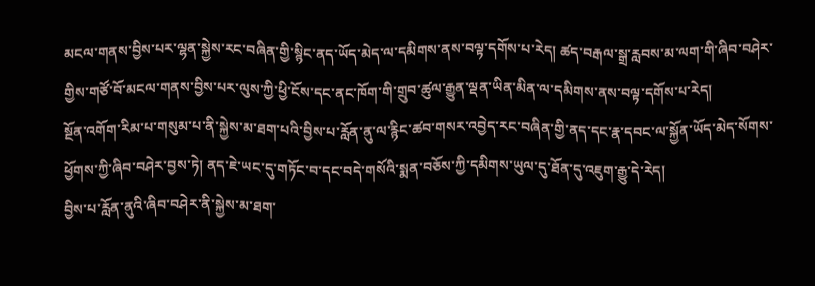མངལ་གནས་བྱིས་པར་ལྷན་སྐྱེས་རང་བཞིན་གྱི་སྙིང་ནད་ཡོད་མེད་ལ་དམིགས་ནས་བལྟ་དགོས་པ་རེད། ཚད་བརྒལ་སྒྲ་རླབས་མ་ལག་གི་ཞིབ་བཤེར་གྱིས་གཙོ་བོ་མངལ་གནས་བྱིས་པར་ལུས་ཀྱི་ཕྱི་ངོས་དང་ནང་ཁོག་གི་གྲུབ་ཚུལ་རྒྱུན་ལྡན་ཡིན་མིན་ལ་དམིགས་ནས་བལྟ་དགོས་པ་རེད།
སྔོན་འགོག་རིམ་པ་གསུམ་པ་ནི་སྐྱེས་མ་ཐག་པའི་བྱིས་པ་རློན་ནུ་ལ་རྙིང་ཚབ་གསར་འབྱེད་རང་བཞིན་གྱི་ནད་དང་རྣ་དབང་ལ་སྐྱོན་ཡོད་མེད་སོགས་ཕྱོགས་ཀྱི་ཞིབ་བཤེར་བྱས་ཏེ། ནད་ཇེ་ཡང་དུ་གཏོང་བ་དང་བདེ་གསོའི་སྨན་བཅོས་ཀྱི་དམིགས་ཡུལ་དུ་ཐོན་དུ་འཇུག་རྒྱུ་དེ་རེད།
བྱིས་པ་རློན་ནུའི་ཞིབ་བཤེར་ནི་སྐྱེས་མ་ཐག་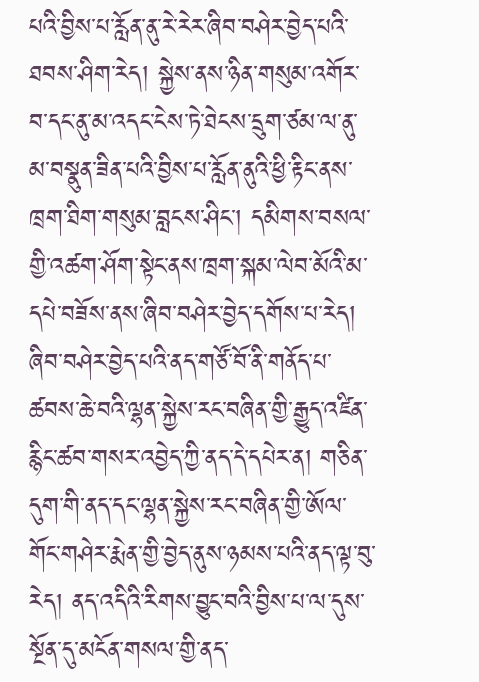པའི་བྱིས་པ་རློན་ནུ་རེ་རེར་ཞིབ་བཤེར་བྱེད་པའི་ཐབས་ཤིག་རེད། སྐྱེས་ནས་ཉིན་གསུམ་འགོར་བ་དང་ནུ་མ་འདང་ངེས་ཏེ་ཐེངས་དྲུག་ཙམ་ལ་ནུ་མ་བསྣུན་ཟིན་པའི་བྱིས་པ་རློན་ནུའི་ཕྱི་རྟིང་ནས་ཁྲག་ཐིག་གསུམ་བླངས་ཤིང་། དམིགས་བསལ་གྱི་འཚག་ཤོག་སྟེང་ནས་ཁྲག་སྐམ་ལེབ་མོའི་མ་དཔེ་བཟོས་ནས་ཞིབ་བཤེར་བྱེད་དགོས་པ་རེད། ཞིབ་བཤེར་བྱེད་པའི་ནད་གཙོ་བོ་ནི་གནོད་པ་ཚབས་ཆེ་བའི་ལྷན་སྐྱེས་རང་བཞིན་གྱི་རྒྱུད་འཛིན་རྙིང་ཚབ་གསར་འབྱེད་ཀྱི་ནད་དེ་དཔེར་ན། གཅིན་དུག་གི་ནད་དང་ལྷན་སྐྱེས་རང་བཞིན་གྱི་ཨོལ་གོང་གཤེར་རྨེན་གྱི་བྱེད་ནུས་ཉམས་པའི་ནད་ལྟ་བུ་རེད། ནད་འདིའི་རིགས་བྱུང་བའི་བྱིས་པ་ལ་དུས་སྔོན་དུ་མངོན་གསལ་གྱི་ནད་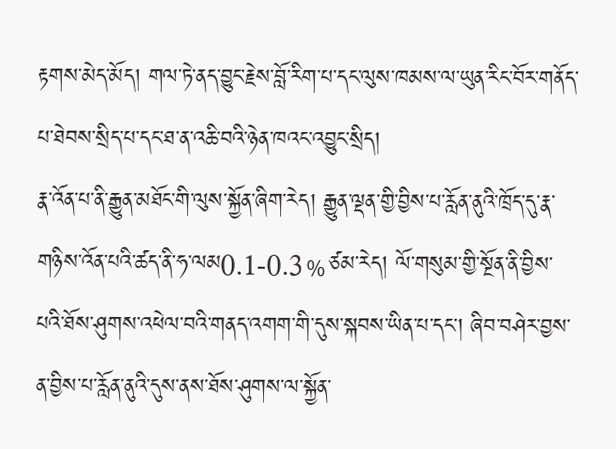རྟགས་མེད་མོད། གལ་ཏེ་ནད་བྱུང་རྗེས་བློ་རིག་པ་དང་ལུས་ཁམས་ལ་ཡུན་རིང་བོར་གནོད་པ་ཐེབས་སྲིད་པ་དང་ཐ་ན་འཆི་བའི་ཉེན་ཁའང་འབྱུང་སྲིད།
རྣ་འོན་པ་ནི་རྒྱུན་མཐོང་གི་ལུས་སྐྱོན་ཞིག་རེད། རྒྱུན་ལྡན་གྱི་བྱིས་པ་རློན་ནུའི་ཁྲོད་དུ་རྣ་གཉིས་འོན་པའི་ཚད་ནི་ཧ་ལམ0.1-0.3﹪ཙམ་རེད། ལོ་གསུམ་གྱི་སྔོན་ནི་བྱིས་པའི་ཐོས་ཤུགས་འཕེལ་བའི་གནད་འགག་གི་དུས་སྐབས་ཡིན་པ་དང་། ཞིབ་བཤེར་བྱས་ན་བྱིས་པ་རློན་ནུའི་དུས་ནས་ཐོས་ཤུགས་ལ་སྐྱོན་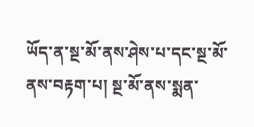ཡོད་ན་སྔ་མོ་ནས་ཤེས་པ་དང་སྔ་མོ་ནས་བརྟག་པ། སྔ་མོ་ནས་སྨན་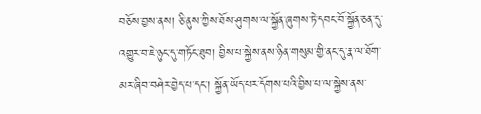བཅོས་བྱས་ནས། ཅི་ནུས་ཀྱིས་ཐོས་ཤུགས་ལ་སྐྱོན་ཞུགས་ཏེ་དབང་བོ་སྐྱོན་ཅན་དུ་འགྱུར་བ་ཇེ་ཉུང་དུ་གཏོང་ཐུབ། བྱིས་པ་སྐྱེས་ནས་ཉིན་གསུམ་གྱི་ནང་དུ་རྣ་ལ་ཐོག་མར་ཞིབ་བཤེར་བྱེད་པ་དང་། སྐྱོན་ཡོད་པར་དོགས་པའི་བྱིས་པ་ལ་སྐྱེས་ནས་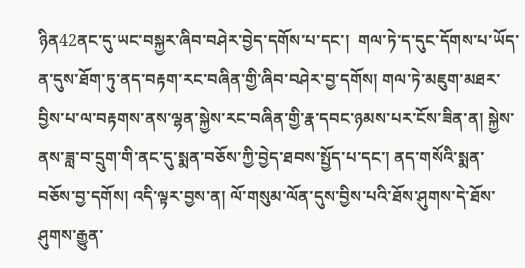ཉིན42ནང་དུ་ཡང་བསྐྱར་ཞིབ་བཤེར་བྱེད་དགོས་པ་དང་།  གལ་ཏེ་ད་དུང་དོགས་པ་ཡོད་ན་དུས་ཐོག་ཏུ་ནད་བརྟག་རང་བཞིན་གྱི་ཞིབ་བཤེར་བྱ་དགོས། གལ་ཏེ་མཇུག་མཐར་བྱིས་པ་ལ་བརྟགས་ནས་ལྷན་སྐྱེས་རང་བཞིན་གྱི་རྣ་དབང་ཉམས་པར་ངོས་ཟིན་ན། སྐྱེས་ནས་ཟླ་བ་དྲུག་གི་ནང་དུ་སྨན་བཅོས་ཀྱི་བྱེད་ཐབས་སྤྱོད་པ་དང་། ནད་གསོའི་སྨན་བཅོས་བྱ་དགོས། འདི་ལྟར་བྱས་ན། ལོ་གསུམ་ལོན་དུས་བྱིས་པའི་ཐོས་ཤུགས་དེ་ཐོས་ཤུགས་རྒྱུན་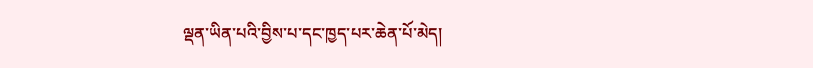ལྡན་ཡིན་པའི་བྱིས་པ་དང་ཁྱད་པར་ཆེན་པོ་མེད།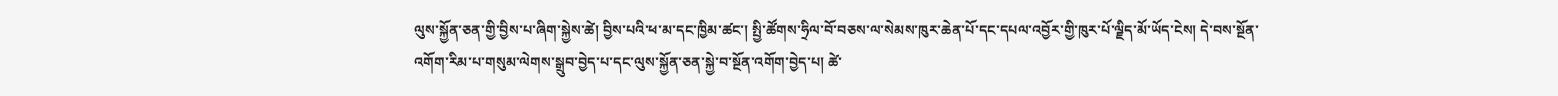ལུས་སྐྱོན་ཅན་གྱི་བྱིས་པ་ཞིག་སྐྱེས་ཚེ། བྱིས་པའི་ཕ་མ་དང་ཁྱིམ་ཚང་། སྤྱི་ཚོགས་ཧྲིལ་བོ་བཅས་ལ་སེམས་ཁུར་ཆེན་པོ་དང་དཔལ་འབྱོར་གྱི་ཁུར་པོ་ལྗིད་མོ་ཡོད་ངེས། དེ་བས་སྔོན་འགོག་རིམ་པ་གསུམ་ལེགས་སྒྲུབ་བྱེད་པ་དང་ལུས་སྐྱོན་ཅན་སྐྱེ་བ་སྔོན་འགོག་བྱེད་པ། ཚེ་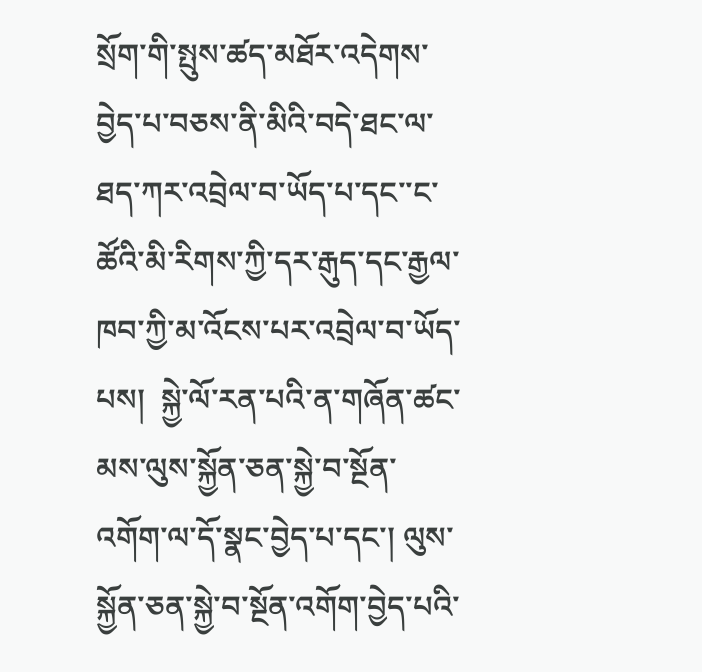སྲོག་གི་སྤུས་ཚད་མཐོར་འདེགས་བྱེད་པ་བཅས་ནི་མིའི་བདེ་ཐང་ལ་ཐད་ཀར་འབྲེལ་བ་ཡོད་པ་དང་་ང་ཚོའི་མི་རིགས་ཀྱི་དར་རྒུད་དང་རྒྱལ་ཁབ་ཀྱི་མ་འོངས་པར་འབྲེལ་བ་ཡོད་པས།  སྐྱེ་ལོ་རན་པའི་ན་གཞོན་ཚང་མས་ལུས་སྐྱོན་ཅན་སྐྱེ་བ་སྔོན་འགོག་ལ་དོ་སྣང་བྱེད་པ་དང་། ལུས་སྐྱོན་ཅན་སྐྱེ་བ་སྔོན་འགོག་བྱེད་པའི་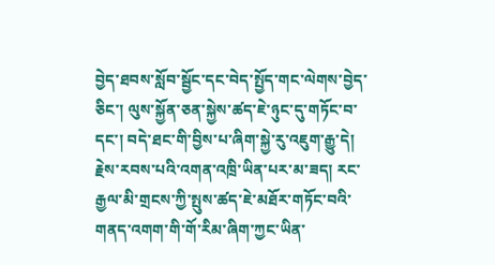བྱེད་ཐབས་སློབ་སྦྱོང་དང་བེད་སྤྱོད་གང་ལེགས་བྱེད་ཅིང་། ལུས་སྐྱོན་ཅན་སྐྱེས་ཚད་ཇེ་ཉུང་དུ་གཏོང་བ་དང་། བདེ་ཐང་གི་བྱིས་པ་ཞིག་སྐྱེ་རུ་འཇུག་རྒྱུ་དེ། རྗེས་རབས་པའི་འགན་འཁྲི་ཡིན་པར་མ་ཟད། རང་རྒྱལ་མི་གྲངས་ཀྱི་སྤུས་ཚད་ཇེ་མཐོར་གཏོང་བའི་གནད་འགག་གི་གོ་རིམ་ཞིག་ཀྱང་ཡིན་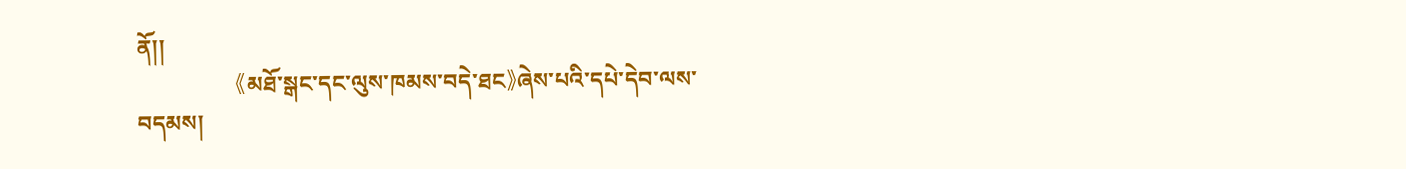ནོ།།
              《མཐོ་སྒང་དང་ལུས་ཁམས་བདེ་ཐང》ཞེས་པའི་དཔེ་དེབ་ལས་བདམས།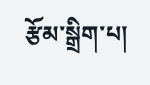རྩོམ་སྒྲིག་པ།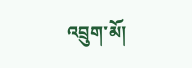འབྲུག་མོ།